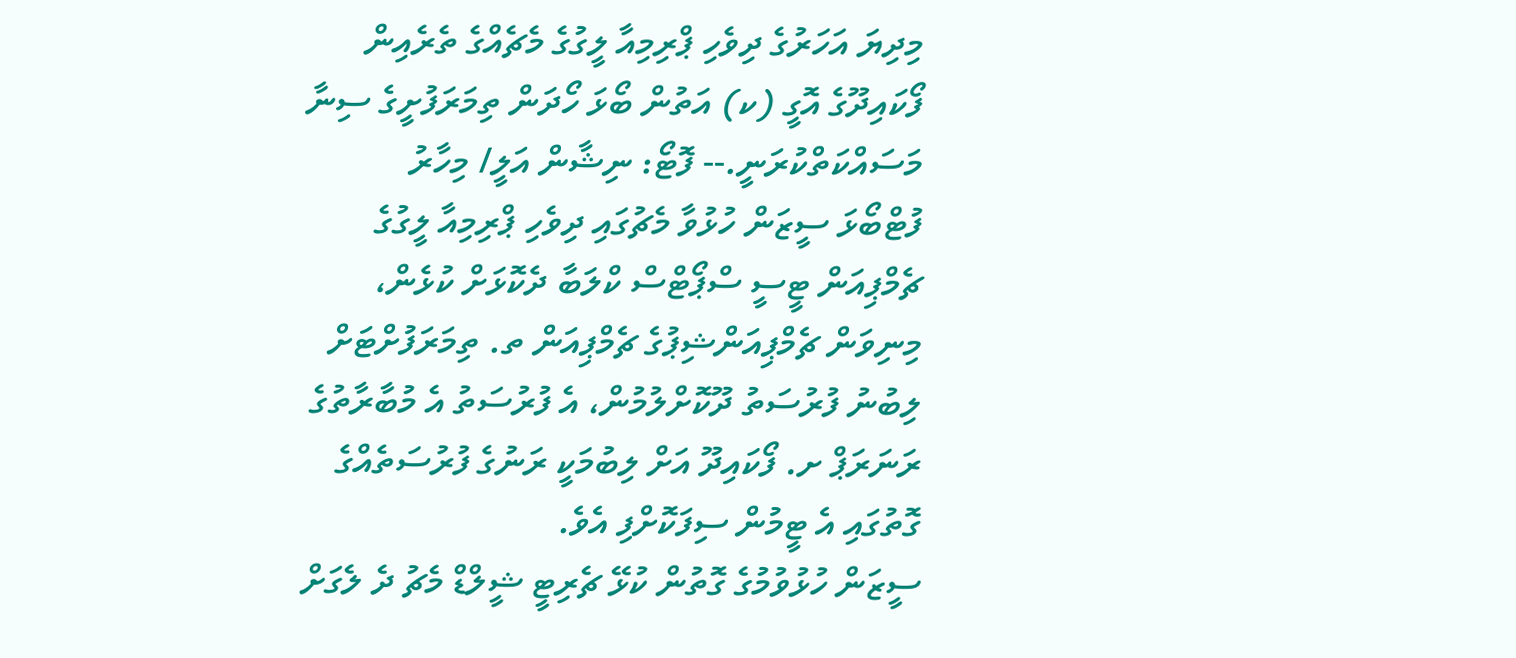މިދިޔަ އަހަރުގެ ދިވެހި ޕްރިމިއާ ލީގުގެ މެޗެއްގެ ތެރެއިން ފޯކައިދޫގެ އޮގީ (ކ) އަތުން ބޯޅަ ހޯދަން ތިމަރަފުށީގެ ސިނާ މަސައްކަތްކުރަނީ.-- ފޮޓޯ: ނިޝާން އަލީ/ މިހާރު
ފުޓްބޯޅަ ސީޒަން ހުޅުވާ މެޗުގައި ދިވެހި ޕްރިމިއާ ލީގުގެ ޗެމްޕިއަން ޓީސީ ސްޕޯޓްސް ކްލަބާ ދެކޮޅަށް ކުޅެން، މިނިވަން ޗެމްޕިއަންޝިޕުގެ ޗެމްޕިއަން ތ. ތިމަރަފުށްޓަށް ލިބުނު ފުރުސަތު ދޫކޮށްލުމުން، އެ ފުރުސަތު އެ މުބާރާތުގެ ރަނަރަޕް ށ. ފޯކައިދޫ އަށް ލިބުމަކީ ރަނުގެ ފުރުސަތެއްގެ ގޮތުގައި އެ ޓީމުން ސިފަކޮށްފި އެވެ.
ސީޒަން ހުޅުވުމުގެ ގޮތުން ކުޅޭ ޗެރިޓީ ޝީލްޑް މެޗު ދެ ލެގަށް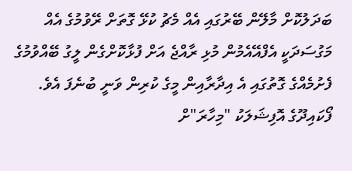ބަދަލުކޮށް މާލޭން ބޭރުގައި އެއް މެޗު ކުޅޭ ގޮތަށް ރޭވުމުގެ އެއް މަގުސަދަކީ އެފްއޭއެމުން މުޅި ރާއްޖެ އަށް ފުޅާކޮށްގެން ލީގު ބޭއްވުމުގެ ފެށުމެއްގެ ގޮތުގައި އެ އިދާރާއިން މީގެ ކުރިން ވަނީ ބުނެފަ އެވެ.
ފޯކައިދޫގެ އޮފިޝަލަކު "މިހާރަ"ށް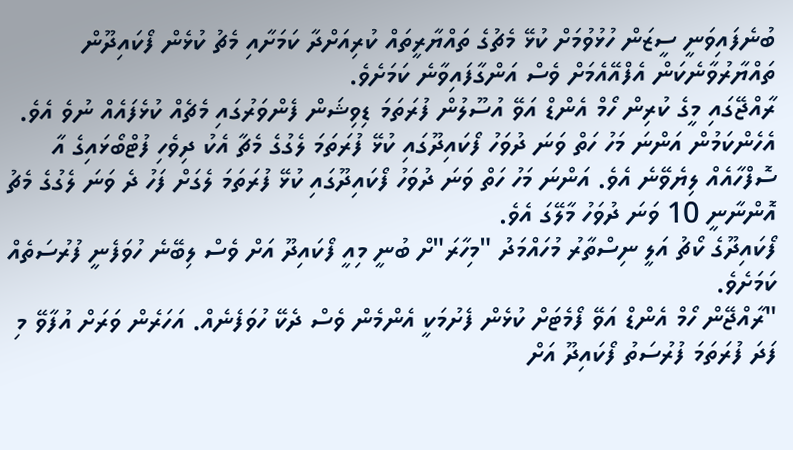ބުނެފައިވަނީ ސީޒަން ހުޅުވުމަށް ކުޅޭ މެޗުގެ ތައްޔާރީތައް ކުރިއަށްދާ ކަމަށާއި މެޗު ކުޅެން ފޯކައިދޫން ތައްޔާރުވާނެކަން އެފްއޭއެމަށް ވެސް އަންގާފައިވާނެ ކަމަށެވެ.
ރާއްޖޭގައި މީގެ ކުރިން ހޯމް އެންޑް އަވޭ އުސޫލުން ފުރަތަމަ ޑިވިޝަން ފެންވަރުގައި މެޗެއް ކުޅެފައެއް ނުވެ އެވެ. އެހެންކަމުން އަންނަ މަހު ހަތް ވަނަ ދުވަހު ފޯކައިދޫގައި ކުޅޭ ފުރަތަމަ ލެގުގެ މެޗާ އެކު ދިވެހި ފުޓްބޯޅައިގެ އާ ސޮފްހާއެއް ލިޔެވޭނެ އެވެ. އަންނަ މަހު ހަތް ވަނަ ދުވަހު ފޯކައިދޫގައި ކުޅޭ ފުރަތަމަ ލެގަށް ފަހު ދެ ވަނަ ލެގުގެ މެޗު އޮންނާނީ 10 ވަނަ ދުވަހު މާލޭގަ އެވެ.
ފޯކައިދޫގެ ކޯޗު އަލީ ނިސްތާރު މުހައްމަދު "މިހާރަ"ށް ބުނީ މިއީ ފޯކައިދޫ އަށް ވެސް ލިބޭނެ ހުވަފެނީ ފުރުސަތެއް ކަމަށެވެ.
"ރާއްޖޭން ހޯމް އެންޑް އަވޭ ފޯމެޓަށް ކުޅެން ފެށުމަކީ އެންމެން ވެސް ދެކޭ ހުވަފެނެއް. އަހަރެން ވަރަށް އުފާވޭ މި ފަދަ ފުރަތަމަ ފުރުސަތު ފޯކައިދޫ އަށް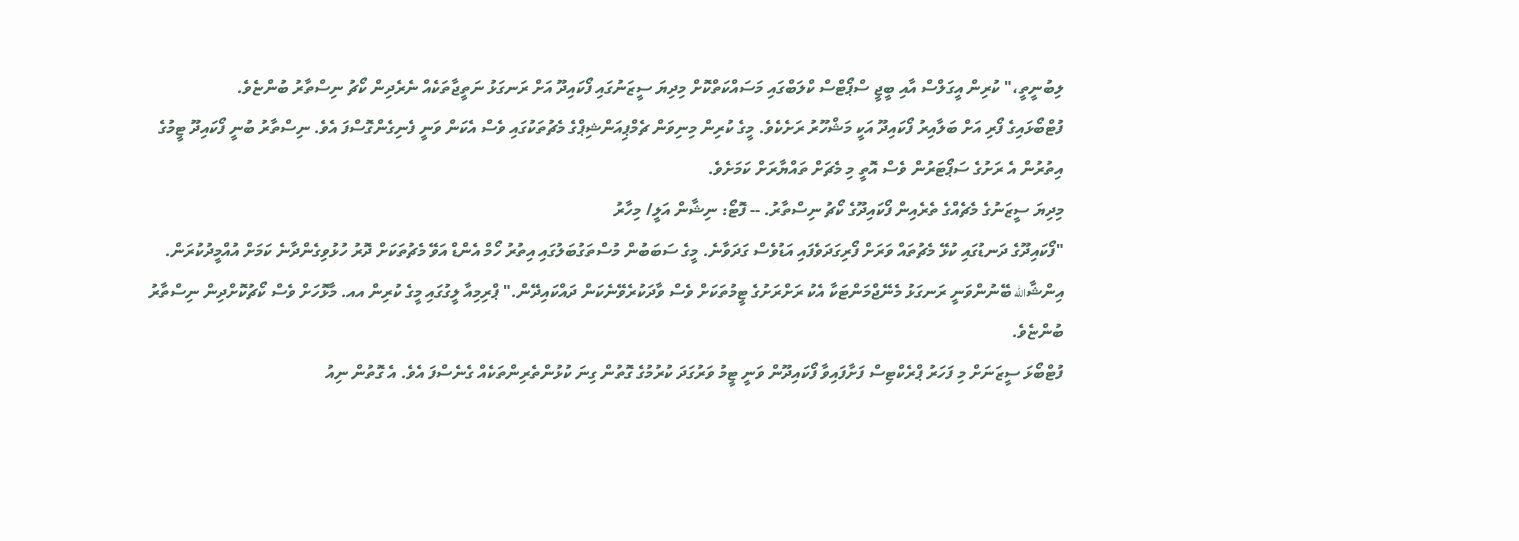ލިބުނީތީ،" ކުރިން އީގަލްސް އާއި ބީޖީ ސްޕޯޓްސް ކްލަބްގައި މަސައްކަތްކޮށް މިދިޔަ ސީޒަނުގައި ފޯކައިދޫ އަށް ރަނގަޅު ނަތީޖާތަކެއް ނެރެދިން ކޯޗު ނިސްތާރު ބުންޏެވެ.
ފުޓްބޯޅައިގެ ފޯރި އަށް ބަލާއިރު ފޯކައިދޫ އަކީ މަޝްހޫރު ރަށެކެވެ. މީގެ ކުރިން މިނިވަން ޗެމްޕިއަންޝިޕްގެ މެޗުތަކުގައި ވެސް އެކަން ވަނީ ފެނިގެންގޮސްފަ އެވެ. ނިސްތާރު ބުނީ ފޯކައިދޫ ޓީމުގެ އިތުރުން އެ ރަށުގެ ސަޕޯޓަރުން ވެސް އޮތީ މި މެޗަށް ތައްޔާރަށް ކަމަށެވެ.
މިދިޔަ ސީޒަނުގެ މެޗެއްގެ ތެރެއިން ފޯކައިދޫގެ ކޯޗު ނިސްތާރު. -- ފޮޓޯ: ނިޝާން އަލީ/ މިހާރު
"ފޯކައިދޫގެ ދަނޑުގައި ކުޅޭ މެޗުތައް ވަރަށް ފޯރިގަދަވެފައި އަޑުވެސް ގަދަވާނެ. މީގެ ސަބަބުން މުސްތަގުބަލުގައި އިތުރު ހޯމް އެންޑް އަވޭ މެޗުތަކަށް ދޮރު ހުޅުވިގެންދާނެ ކަމަށް އުއްމީދުކުރަން. އިންޝާالله ބޭނުންވަނީ ރަނގަޅު މެނޭޖްމަންޓަކާ އެކު ރަށްރަށުގެ ޓީމުތަކަށް ވެސް ވާދަކުރެވޭނެކަން ދައްކައިދޭން." ޕްރިމިއާ ލީގުގައި މީގެ ކުރިން އއ. މާޅޮހަށް ވެސް ކޯޗުކޮށްދިން ނިސްތާރު ބުންޏެވެ.
ފުޓްބޯޅަ ސީޒަނަށް މި ފަހަރު ޕްރެކްޓިސް ފަށާފައިވާ ފޯކައިދޫން ވަނީ ޓީމު ވަރުގަދަ ކުރުމުގެ ގޮތުން ގިނަ ކުޅުންތެރިންތަކެއް ގެނެސްފަ އެވެ. އެ ގޮތުން ނިއު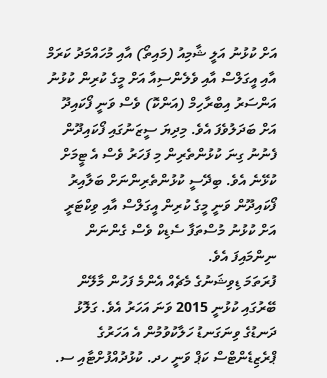އަށް ކުޅުނު އަލީ ޝާމިއު (މައިތޯ) އާއި މުހައްމަދު ކަރަމް އާއި އީގަލްސް އާއި ވެލެންސިއާ އަށް މީގެ ކުރިން ކުޅުނު އަންސަރު އިބްރާހިމް (އަންކޮ) ވެސް ވަނީ ފޯކައިދޫ އަށް ބަދަލުވެފަ އެވެ. މިދިޔަ ސީޒަނުގައި ފޯކައިދޫން ފެނުނު ގިނަ ކުޅުންތެރިން މި ފަހަރު ވެސް އެ ޓީމަށް ކުޅޭނެ އެވެ. ބިދޭސީ ކުޅުންތެރިންނަށް ބަލާއިރު ފޯކައިދޫން ވަނީ މީގެ ކުރިން އީގަލްސް އާއި ވިކްޓަރީ އަށް ކުޅުނު މުސްތަފާ ސެޑިކް ވެސް ގެންނަން ނިންމައިފަ އެވެ.
ފުރަތަމަ ޑިވިޝަނުގެ މެޗެއް އެންމެ ފަހުން މާލޭން ބޭރުގައި ކުޅުނީ 2015 ވަނަ އަހަރު އެވެ. ގަލޮޅު ދަނޑުގެ ވިނަގަނޑު ހަލާކުވުމުން އެ އަހަރުގެ ޕްރެޒިޑެންޓްސް ކަޕް ވަނީ ހދ. ކުޅުދުއްފުށްޓާއި ސ.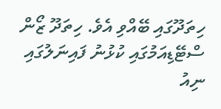ހިތަދޫގައި ބޭއްވި އެވެ. ހިތަދޫ ޒޯން ސްޓޭޑިއަމުގައި ކުޅުނު ފައިނަލުގައި ނިއު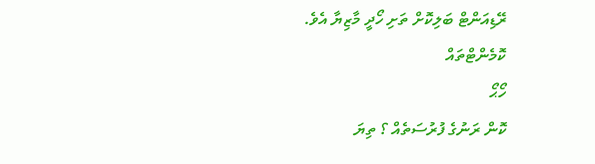ރޭޑިއަންޓް ބަލިކޮށް ތަށި ހޯދީ މާޒިޔާ އެވެ.
ކޮމެންޓްތައް
ހޯޙޯ
ކޮން ރަނުގެ ފުރުސަތެއް ؟ ތިޔަ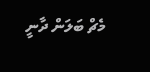މެޗް ބަލަން ދާނީ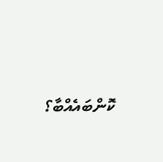ކޮންބައެއްބާ؟